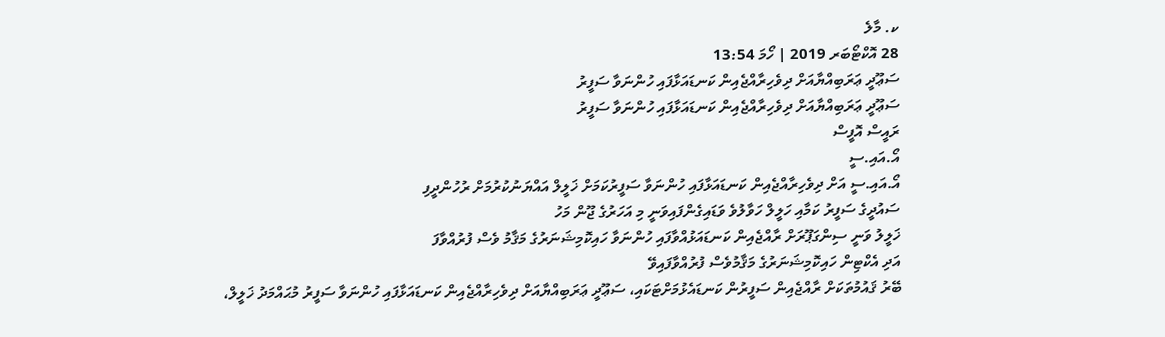ކ. މާލެ
28 އޮކްޓޯބަރ 2019 | ހޯމަ 13:54
ސަޢޫދީ ޢަރަބިއްޔާއަށް ދިވެހިރާއްޖެއިން ކަނޑައަޅާފައި ހުންނަވާ ސަފީރު
ސަޢޫދީ ޢަރަބިއްޔާއަށް ދިވެހިރާއްޖެއިން ކަނޑައަޅާފައި ހުންނަވާ ސަފީރު
ރައީސް އޮފީސް
އޯ.އައި.ސީ
އޯ.އައި.ސީ އަށް ދިވެހިރާއްޖެއިން ކަނޑައަޅާފައި ހުންނަވާ ސަފީރުކަމަށް ޚަލީލް އައްޔަނުކުރުމަށް ރުހުންދީފި
ސައުދީގެ ސަފީރު ކަމާއި ހަލީލް ހަވާލުވެ ވަޑައިގެންފައިވަނީ މި އަހަރުގެ ޖޫން މަހު
ޚަލީލު ވަނީ ސިންގަޕޫރަށް ރާއްޖެއިން ކަނޑައަޅުއްވާފައި ހުންނަވާ ހައިކޮމިޝަނަރުގެ މަޤާމު ވެސް ފުރުއްވާފަ
އަދި އެކްޓިން ހައިކޮމިޝަނަރުގެ މަޤާމުވެސް ފުރުއްވާފައިވޭ
ބޭރު ޤައުމުތަކަށް ރާއްޖެއިން ސަފީރުން ކަނޑައެޅުމަށްޓަކައި، ސަޢޫދީ ޢަރަބިއްޔާއަށް ދިވެހިރާއްޖެއިން ކަނޑައަޅާފައި ހުންނަވާ ސަފީރު މުޙައްމަދު ޚަލީލް،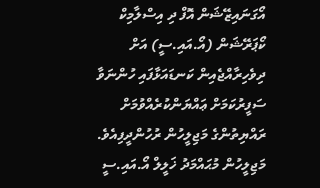އޯގަނައިޒޭޝަން އޮފް ދި އިސްލާމިކް ކޯޕަރޭޝަން (އޯ.އައި.ސީ) އަށް ދިވެހިރާއްޖެއިން ކަނޑައަޅާފައި ހުންނަވާ ސަފީރުކަމަށް ޢައްޔަންކުރެއްވުމަށް ރައްޔިތުންގެ މަޖިލީހުން ރުހުންދީފިއެވެ.
މަޖިލީހުން މުޙައްމަދު ޚަލީލް އޯ.އައި.ސީ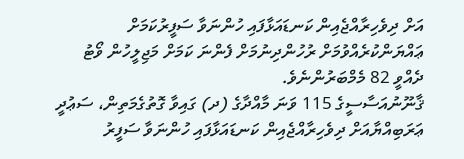އަށް ދިވެހިރާއްޖެއިން ކަނޑައަޅާފައި ހުންނަވާ ސަފީރުކަމަށް ޢައްޔަންކުރެއްވުމަށް ރުހުންދިނުމަށް ފެންނަ ކަމަށް މަޖިލީހުން ވޯޓު ދެއްވީ 82 މެމްބަރުންނެވެ.
ޤާނޫނުއަސާސީގެ 115 ވަނަ މާއްދާގެ (ދ) ގައިވާ ގޮތުގެމަތިން، ސަޢުދީ ޢަރަބިއްޔާއަށް ދިވެހިރާއްޖެއިން ކަނޑައަޅާފައި ހުންނަވާ ސަފީރު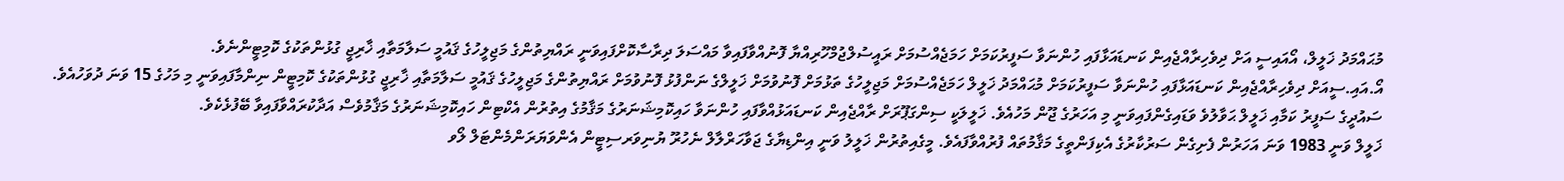މުޙައްމަދު ޚަލީލް، އޯއައިސީ އަށް ދިވެހިރާއްޖެއިން ކަނޑައަޅާފައި ހުންނަވާ ސަފީރުކަމަށް ހަމަޖެއްސުމަށް ރައީސުލްޖުމްހޫރިއްޔާ ފޮނުއްވާފައިވާ މައްސަލަ ދިރާސާކޮށްފައިވަނީ ރައްޔިތުންގެ މަޖިލީހުގެ ޤައުމީ ސަލާމަތާއި ޚާރިޖީ ގުޅުންތަކުގެ ކޮމިޓީންނެވެ.
އޯ.އައި.ސީއަށް ދިވެހިރާއްޖެއިން ކަނޑައަޅާފައި ހުންނަވާ ސަފީރުކަމަށް މުޙައްމަދު ޚަލީލް ހަމަޖެއްސުމަށް މަޖިލީހުގެ ތަޅުމަށް ފޮނުވުމަށް ޚަލީލްގެ ނަންފުޅު ފޮނުވުމަށް ރައްޔިތުންގެ މަޖިލީހުގެ ޤައުމީ ސަލާމަތާއި ޚާރިޖީ ގުޅުންތަކުގެ ކޮމިޓީން ނިންމާފައިވަނީ މި މަހުގެ 15 ވަނަ ދުވަހުއެވެ.
ސައުދީގެ ސަފީރު ކަމާއި ޚަލީލް ޙަވާލުވެ ވަޑައިގެންފައިވަނީ މި އަހަރުގެ ޖޫން މަހުއެވެ. ޚަލީލަކީ ސިންގަޕޫރަށް ރާއްޖެއިން ކަނޑައަޅުއްވާފައި ހުންނަވާ ހައިކޮމިޝަނަރުގެ މަޤާމުގެ އިތުރުން އެކްޓިން ހައިކޮމިޝަނަރުގެ މަޤާމުވެސް އަދާކުރައްވާފައިވާ ބޭފުޅެކެވެ.
ޚަލީލް ވަނީ 1983 ވަނަ އަހަރުން ފެށިގެން ސަރުކާރުގެ އެކިފަންތީގެ މަޤާމުތައް ފުރުއްވާފައެވެ. މީގެއިތުރުން ޚަލީލު ވަނީ އިންޑިޔާގެ ޖަވާހަރްލާލް ނެހުރޫ ޔުނިވަރސިޓީން އެންވަޔަރަންމެންޓަލް ލޯވ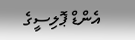އެންޑް ޕޮލިސީގެ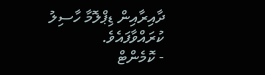ދާއިރާއިން ޑިޕްލޮމާ ހާސިލު ކުރައްވާފައެވެ.
- ކޮމެންޓް